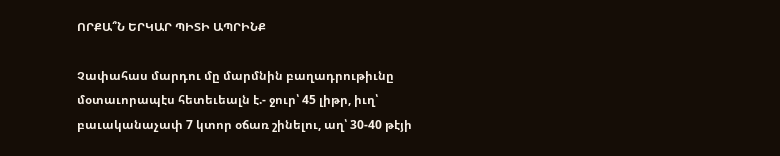ՈՐՔԱ՞Ն ԵՐԿԱՐ ՊԻՏԻ ԱՊՐԻՆՔ

Չափահաս մարդու մը մարմնին բաղադրութիւնը մօտաւորապէս հետեւեալն է.- ջուր՝ 45 լիթր, իւղ՝ բաւականաչափ 7 կտոր օճառ շինելու, աղ՝ 30-40 թէյի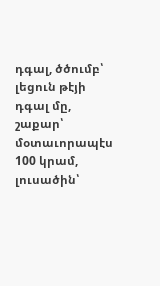դգալ, ծծումբ՝ լեցուն թէյի դգալ մը, շաքար՝ մօտաւորապէս 100 կրամ, լուսածին՝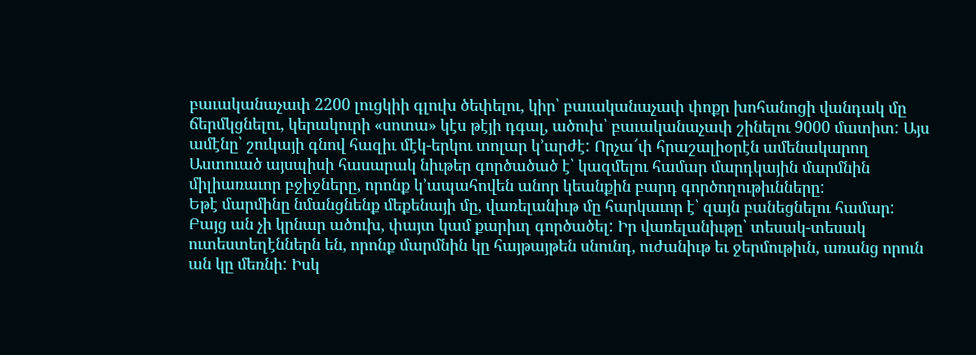բաւականաչափ 2200 լուցկիի գլուխ ծեփելու, կիր՝ բաւականաչափ փոքր խոհանոցի վանդակ մը ճերմկցնելու, կերակուրի «սոտա» կէս թէյի դգալ, ածուխ՝ բաւականաչափ շինելու 9000 մատիտ: Այս ամէնը՝ շուկայի գնով հազիւ մէկ-երկու տոլար կ’արժէ: Որչա՜փ հրաշալիօրէն ամենակարող Աստուած այսպիսի հասարակ նիւթեր գործածած է՝ կազմելու համար մարդկային մարմնին միլիառաւոր բջիջները, որոնք կ’ապահովեն անոր կեանքին բարդ գործողութիւնները:
Եթէ մարմինը նմանցնենք մեքենայի մը, վառելանիւթ մը հարկաւոր է՝ զայն բանեցնելու համար: Բայց ան չի կրնար ածուխ, փայտ կամ քարիւղ գործածել: Իր վառելանիւթը՝ տեսակ-տեսակ ուտեստեղէններն են, որոնք մարմնին կը հայթայթեն սնունդ, ուժանիւթ եւ ջերմութիւն, առանց որուն ան կը մեռնի: Իսկ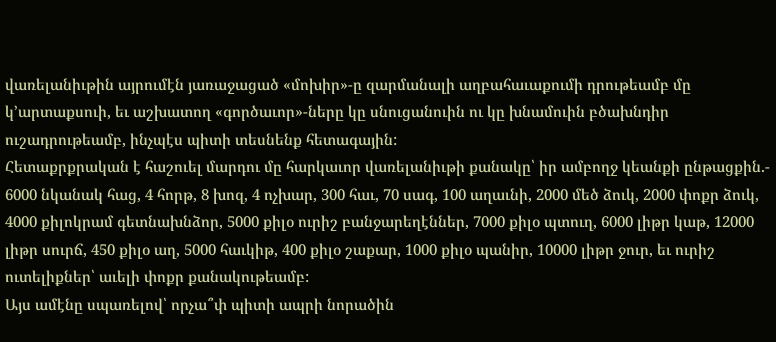վառելանիւթին այրումէն յառաջացած «մոխիր»-ը զարմանալի աղբահաւաքումի դրութեամբ մը կ’արտաքսուի, եւ աշխատող «գործաւոր»-ները կը սնուցանուին ու կը խնամուին բծախնդիր ուշադրութեամբ, ինչպէս պիտի տեսնենք հետագային:
Հետաքրքրական է հաշուել մարդու մը հարկաւոր վառելանիւթի քանակը՝ իր ամբողջ կեանքի ընթացքին.- 6000 նկանակ հաց, 4 հորթ, 8 խոզ, 4 ոչխար, 300 հաւ, 70 սագ, 100 աղաւնի, 2000 մեծ ձուկ, 2000 փոքր ձուկ, 4000 քիլոկրամ գետնախնձոր, 5000 քիլօ ուրիշ բանջարեղէններ, 7000 քիլօ պտուղ, 6000 լիթր կաթ, 12000 լիթր սուրճ, 450 քիլօ աղ, 5000 հաւկիթ, 400 քիլօ շաքար, 1000 քիլօ պանիր, 10000 լիթր ջուր, եւ ուրիշ ուտելիքներ՝ աւելի փոքր քանակութեամբ:
Այս ամէնը սպառելով՝ որչա՞փ պիտի ապրի նորածին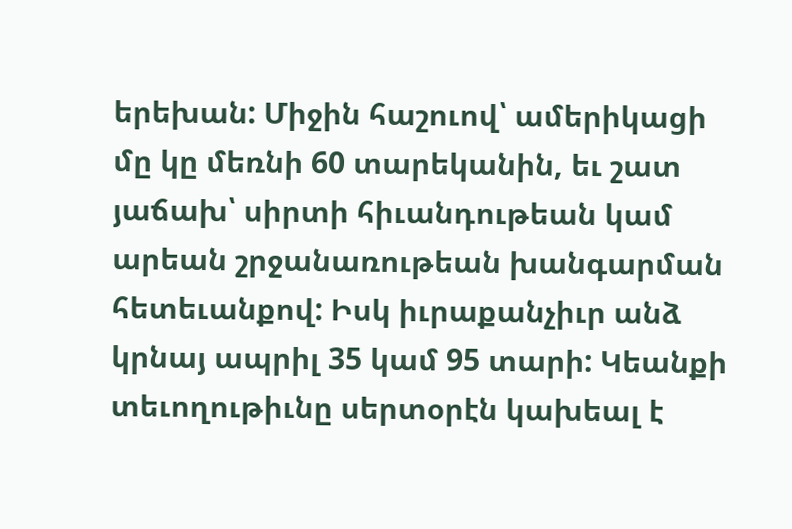երեխան: Միջին հաշուով՝ ամերիկացի մը կը մեռնի 60 տարեկանին, եւ շատ յաճախ՝ սիրտի հիւանդութեան կամ արեան շրջանառութեան խանգարման հետեւանքով: Իսկ իւրաքանչիւր անձ կրնայ ապրիլ 35 կամ 95 տարի: Կեանքի տեւողութիւնը սերտօրէն կախեալ է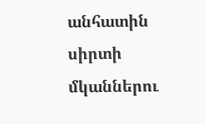անհատին սիրտի մկաններու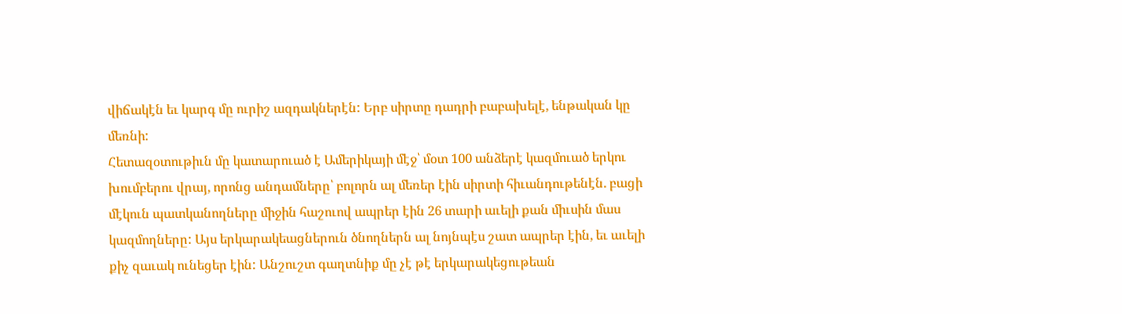վիճակէն եւ կարգ մը ուրիշ ազդակներէն: Երբ սիրտը դադրի բաբախելէ, ենթական կը մեռնի:
Հետազօտութիւն մը կատարուած է Ամերիկայի մէջ՝ մօտ 100 անձերէ կազմուած երկու խումբերու վրայ, որոնց անդամները՝ բոլորն ալ մեռեր էին սիրտի հիւանդութենէն. բացի մէկուն պատկանողները միջին հաշուով ապրեր էին 26 տարի աւելի քան միւսին մաս կազմողները: Այս երկարակեացներուն ծնողներն ալ նոյնպէս շատ ապրեր էին, եւ աւելի քիչ զաւակ ունեցեր էին: Անշուշտ գաղտնիք մը չէ թէ երկարակեցութեան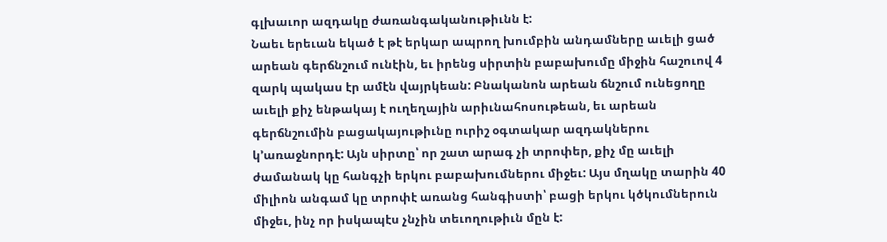գլխաւոր ազդակը ժառանգականութիւնն է:
Նաեւ երեւան եկած է թէ երկար ապրող խումբին անդամները աւելի ցած արեան գերճնշում ունէին, եւ իրենց սիրտին բաբախումը միջին հաշուով 4 զարկ պակաս էր ամէն վայրկեան: Բնականոն արեան ճնշում ունեցողը աւելի քիչ ենթակայ է ուղեղային արիւնահոսութեան, եւ արեան գերճնշումին բացակայութիւնը ուրիշ օգտակար ազդակներու կ’առաջնորդէ: Այն սիրտը՝ որ շատ արագ չի տրոփեր, քիչ մը աւելի ժամանակ կը հանգչի երկու բաբախումներու միջեւ: Այս մղակը տարին 40 միլիոն անգամ կը տրոփէ առանց հանգիստի՝ բացի երկու կծկումներուն միջեւ, ինչ որ իսկապէս չնչին տեւողութիւն մըն է: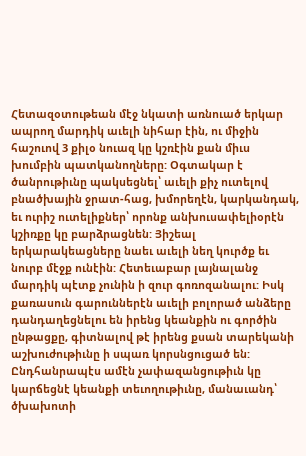Հետազօտութեան մէջ նկատի առնուած երկար ապրող մարդիկ աւելի նիհար էին, ու միջին հաշուով 3 քիլօ նուազ կը կշռէին քան միւս խումբին պատկանողները: Օգտակար է ծանրութիւնը պակսեցնել՝ աւելի քիչ ուտելով բնածխային ջրատ-հաց, խմորեղէն, կարկանդակ, եւ ուրիշ ուտելիքներ՝ որոնք անխուսափելիօրէն կշիռքը կը բարձրացնեն: Յիշեալ երկարակեացները նաեւ աւելի նեղ կուրծք եւ նուրբ մէջք ունէին: Հետեւաբար լայնալանջ մարդիկ պէտք չունին ի զուր գոռոզանալու: Իսկ քառասուն գարուններէն աւելի բոլորած անձերը դանդաղեցնելու են իրենց կեանքին ու գործին ընթացքը, գիտնալով թէ իրենց քսան տարեկանի աշխուժութիւնը ի սպառ կորսնցուցած են: Ընդհանրապէս ամէն չափազանցութիւն կը կարճեցնէ կեանքի տեւողութիւնը, մանաւանդ՝ ծխախոտի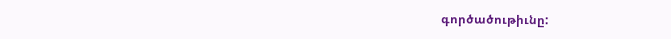գործածութիւնը: